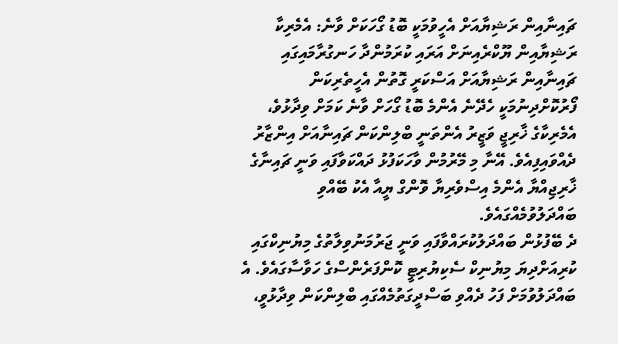ޗައިނާއިން ރަޝިޔާއަށް އެހީވުމަކީ ބޮޑު ގޯހަކަށް ވާނެ: އެމެރިކާ
ރަޝިޔާއިން ޔޫކްރެއިނަށް އަރައި ކުރަމުންދާ ހަނގުރާމައިގައި ޗައިނާއިން ރަޝިޔާއަށް އަސްކަރީ ގޮތުން އެހީތެރިކަން ފޯރުކޮށްދިނުމަކީ ހެދޭނެ އެންމެ ބޮޑު ގޯހަށް ވާނެ ކަމަށް ވިދާޅުވެ، އެމެރިކާގެ ޚާރިޖީ ވަޒީރު އެންތަނީ ބްލިންކަން ޗައިނާއަށް އިންޒާރު ދެއްވައިފިއެވެ. އޭނާ މި މޭރުމުން ވާހަކަފުޅު ދައްކަވާފައި ވަނީ ޗައިނާގެ ޚާރިޖިއްޔާ އެންމެ އިސްވެރިޔާ ވޮންގް ޔީއާ އެކު ބޭއްވި ބައްދަލުވުމެއްގައެވެ.
ދެ ބޭފުޅުން ބައްދަލުކުރައްވާފައި ވަނީ ޖަރުމަނުވިލާތުގެ މިޔުނިކްގައި ކުރިއަށްދިޔަ މިޔުނިކް ސެކިޔުރިޓީ ކޮންފަރެންސްގެ ހަވާސާގައެވެ. އެ ބައްދަލުވުމަށް ފަހު ދެއްވި ބަސްދީގަތުމެއްގައި ބްލިންކަން ވިދާޅުވީ،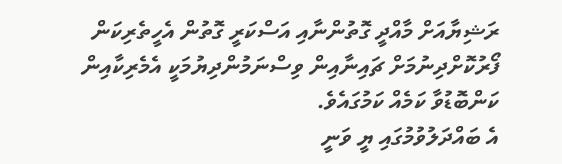ރަޝިޔާއަށް މާއްދީ ގޮތުންނާއި އަސްކަރީ ގޮތުން އެހީތެރިކަން ފޯރުކޮށްދިނުމަށް ޗައިނާއިން ވިސްނަމުންދިޔުމަކީ އެމެރިކާއިން ކަންބޮޑުވާ ކަމެއް ކަމުގައެވެ.
އެ ބައްދަލުވުމުގައި ޔީ ވަނީ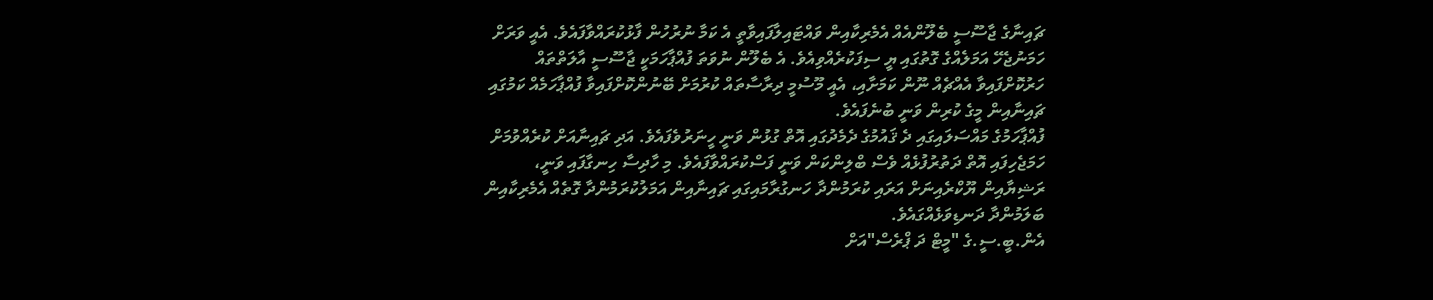ޗައިނާގެ ޖާސޫސީ ބެލޫންއެއް އެމެރިކާއިން ވައްޓައިލާފައިވާތީ އެ ކަމާ ނުރުހުން ފާޅުކުރައްވާފައެވެ. އެއީ ވަރަށް ހަމަނުޖެހޭ އަމަލެއްގެ ގޮތުގައި ޔީ ސިފަކުރެއްވިއެވެ. އެ ބެލޫން ނުވަތަ ފުއްޕާހަމަކީ ޖާސޫސީ އާލަތްތައް ހަރުކޮށްފައިވާ އެއްޗެއް ނޫން ކަމަށާއި، އެއީ މޫސުމީ ދިރާސާތައް ކުރުމަށް ބޭނުންކޮށްފައިވާ ފުއްޕާހަމެއް ކަމުގައި ޗައިނާއިން މީގެ ކުރިން ވަނީ ބުނެފައެވެ.
ފުއްޕާހަމުގެ މައްސަލައިގައި ދެ ޤައުމުގެ ދެމެދުގައި އޮތް ގުޅުން ވަނީ ހީނަރުވެފައެވެ. އަދި ޗައިނާއަށް ކުރެއްވުމަށް ހަމަޖެހިފައި އޮތް ދަތުރުފުޅެއް ވެސް ބްލިންކަން ވަނީ ފަސްކުރައްވާފައެވެ. މި ހާދިސާ ހިނގާފައި ވަނީ، ރަޝިޔާއިން ޔޫކްރެއިނަށް އަރައި ކުރަމުންދާ ހަނގުރާމައިގައި ޗައިނާއިން އަމަލުކުރަމުންދާ ގޮތެއް އެމެރިކާއިން ބަލަމުންދާ ދަނޑިވަޅެއްގައެވެ.
އެން.ބީ.ސީ.ގެ "މީޓް ދަ ޕްރެސް"އަށް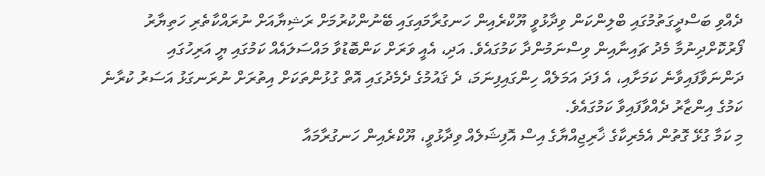ދެއްވި ބަސްދީގަތުމުގައި ބްލިންކަން ވިދާޅުވީ ޔޫކްރެއިން ހަނގުރާމައިގައި ބޭނުންކުރުމަށް ރަޝިޔާއަށް ނުރައްކާތެރި ހަތިޔާރު ފޯރުކޮށްދިނުމާ މެދު ޗައިނާއިން ވިސްނަމުންދާ ކަމުގައެވެ. އަދި، އެއީ ވަރަށް ކަންބޮޑުވާ މައްސަލައެއް ކަމުގައި ޔީ އަރިހުގައި ދަންނަވާފައިވާނެ ކަމަށާއި، އެ ފަދަ އަމަލެއް ހިންގައިފިނަމަ، ދެ ޤައުމުގެ ދެމެދުގައި އޮތް ގުޅުންތަކަށް އިތުރަށް ނުރަނގަޅު އަސަރު ކުރާނެ ކަމުގެ އިންޒާރު ދެއްވާފައިވާ ކަމުގައެވެ.
މި ކަމާ ގުޅޭ ގޮތުން އެމެރިކާގެ ޚާރިޖިއްޔާގެ އިސް އޮފިޝަލެއް ވިދާޅުވީ، ޔޫކްރެއިން ހަނގުރާމައާ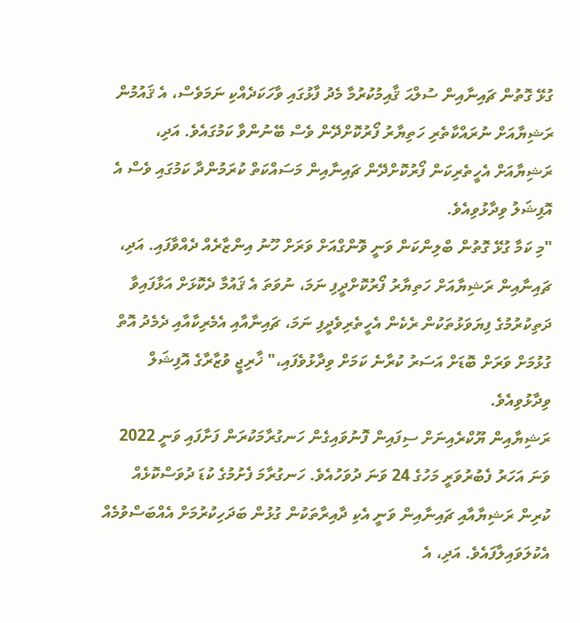ގުޅޭ ގޮތުން ޗައިނާއިން ސުލްޙަ ޤާއިމުކުރުމާ މެދު ފާޅުގައި ވާހަކަދެއްކި ނަމަވެސް، އެ ޤައުމުން ރަޝިޔާއަށް ނުރައްކާތެރި ހަތިޔާރު ފޯރުކޮށްދޭން ވެސް ބޭނުންވާ ކަމުގައެވެ. އަދި، ރަޝިޔާއަށް އެހީތެރިކަން ފޯރުކޮށްދޭން ޗައިނާއިން މަސައްކަތް ކުރަމުންދާ ކަމުގައި ވެސް އެ އޮފިޝަލު ވިދާޅުވިއެވެ.
"މި ކަމާ ގުޅޭ ގޮތުން ބްލިންކަން ވަނީ ވޮންގްއަށް ވަރަށް ހޫނު އިންޒާރެއް ދެއްވާފައި. އަދި، ޗައިނާއިން ރަޝިޔާއަށް ހަތިޔާރު ފޯރުކޮށްދީފި ނަމަ، ނުވަތަ އެ ޤައުމާ ދެކޮޅަށް އަޅާފައިވާ ދަތިކުރުމުގެ ފިޔަވަޅުތަކުން ރެކެން އެހީތެރިވެދީފި ނަމަ، ޗައިނާއާއި އެމެރިކާއާއި ދެމެދު އޮތް ގުޅުމަށް ވަރަށް ބޮޑަށް އަސަރު ކުރާނެ ކަމަށް ވިދާޅުވެފައި،" ޚާރިޖީ ވުޒާރާގެ އޮފިޝަލް ވިދާޅުވިއެވެ.
ރަޝިޔާއިން ޔޫކްރެއިނަށް ސިފައިން ފޮނުވައިގެން ހަނގުރާމަކުރަން ފަށާފައި ވަނީ 2022 ވަނަ އަހަރު ފެބުރުވަރީ މަހުގެ 24 ވަނަ ދުވަހުއެވެ. ހަނގުރާމަ ފެށުމުގެ ކުޑަ ދުވަސްކޮޅެއް ކުރިން ރަޝިޔާއާއި ޗައިނާއިން ވަނީ އެކި ދާއިރާތަކުން ގުޅުން ބަދަހިކުރުމަށް އެއްބަސްވުމެއް އެކުލަވައިލާފައެވެ. އަދި، އެ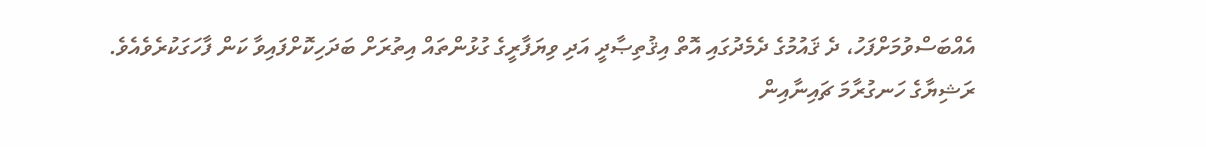އެއްބަސްވުމަށްފަހު، ދެ ޤައުމުގެ ދެމެދުގައި އޮތް އިޤުތިޞާދީ އަދި ވިޔަފާރީގެ ގުޅުންތައް އިތުރަށް ބަދަހިކޮށްފައިވާ ކަން ފާހަގަކުރެވެއެވެ.
ރަޝިޔާގެ ހަނގުރާމަ ޗައިނާއިން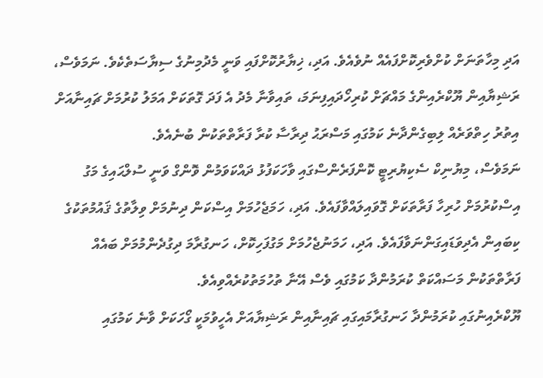އަދި މިހާތަނަށް ކުށްވެރިކޮށްފައެއް ނުވެއެވެ. އަދި، ޚިޔާރުކޮށްފައި ވަނީ މެދުމިނުގެ ސިޔާސަތެކެވެ. ނަމަވެސް، ރަޝިޔާއިން ޔޫކްރެއިންގެ މައްޗަށް ކުރިހޯދައިފިނަމަ، ތައިވާނާ މެދު އެ ފަދަ ގޮތަކަށް އަމަލު ކުރުމަށް ޗައިނާއަށް އިތުރު ހިތްވަރެއް ލިބިގެންދާނެ ކަމުގައި މަސްރަޙު ދިރާސާ ކުރާ ފަރާތްތަކުން ބުނެއެވެ.
ނަމަވެސް، މިޔުނިކް ސެކިޔުރިޓީ ކޮންފަރެންސްގައި ވާހަކަފުޅު ދައްކަވަމުން ވޮންގް ވަނީ ސުލްޙައިގެ މަގު އިސްކުރުމަށް ހުރިހާ ފަރާތަކަށް ގޮވައިލައްވާފައެވެ. އަދި، ހަމަޖެހުމަށް އިސްކަން ދިނުމަށް ވިލާތުގެ ޤައުމުތަކުގެ ކިބައިން އެދިވަޑައިގަންނަވާފައެވެ. އަދި، ހަމަނުޖެހުމަށް މަގުފަހިކޮށް، ހަނގުރާމަ ދިގުދެންމުމަށް ބައެއް ފަރާތްތަކުން މަސައްކަތް ކުރަމުންދާ ކަމުގައި ވެސް އޭނާ ތުހުމަތުކުރެއްވިއެވެ.
ޔޫކްރެއިނުގައި ކުރަމުންދާ ހަނގުރާމައިގައި ޗައިނާއިން ރަޝިޔާއަށް އެހީވުމަކީ ގޯހަކަށް ވާނެ ކަމުގައި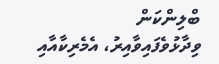ބްލިންކަން ވިދާޅުވެފައިވާއިރު، އެމެރިކާއާއި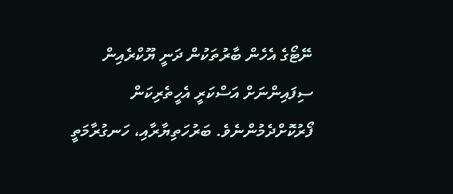ނޭޓޯގެ އެހެން ބާރުތަކުން ދަނީ ޔޫކްރެއިން ސިފައިންނަށް އަސްކަރީ އެހީތެރިކަން ފޯރުކޮށްދެމުންނެވެ. ބަރުހަތިޔާރާއި، ހަނގުރާމަތީ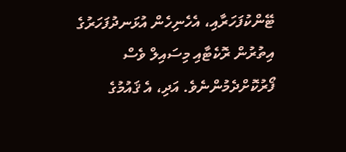ޓޭންކުފަހަރާއި، އެހެނިހެން އުޅަނދުފަހަރުގެ އިތުރުން ރޮކެޓާއި މިސައިލް ވެސް ފޯރުކޮށްދެމުންނެވެ. އަދި، އެ ޤައުމުގެ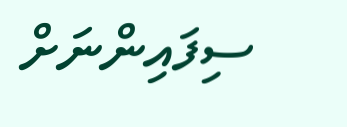ސިފައިންނަށް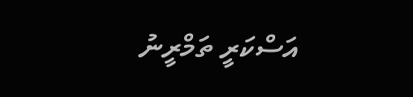އަސްކަރީ ތަމްރީނު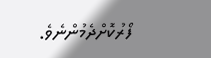ފޯރުކޮށްދެމުންނެވެ.